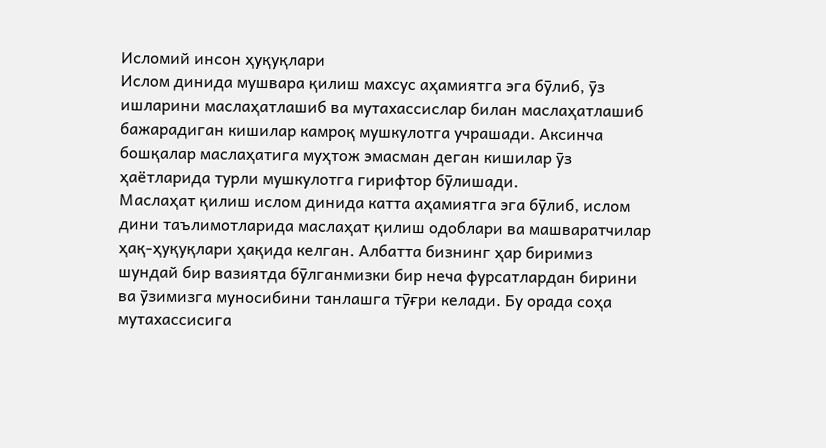Исломий инсон ҳуқуқлари
Ислом динида мушвара қилиш махсус аҳамиятга эга бӯлиб, ӯз ишларини маслаҳатлашиб ва мутахассислар билан маслаҳатлашиб бажарадиган кишилар камроқ мушкулотга учрашади. Аксинча бошқалар маслаҳатига муҳтож эмасман деган кишилар ӯз ҳаётларида турли мушкулотга гирифтор бӯлишади.
Маслаҳат қилиш ислом динида катта аҳамиятга эга бӯлиб, ислом дини таълимотларида маслаҳат қилиш одоблари ва машваратчилар ҳақ-ҳуқуқлари ҳақида келган. Албатта бизнинг ҳар биримиз шундай бир вазиятда бӯлганмизки бир неча фурсатлардан бирини ва ӯзимизга муносибини танлашга тӯғри келади. Бу орада соҳа мутахассисига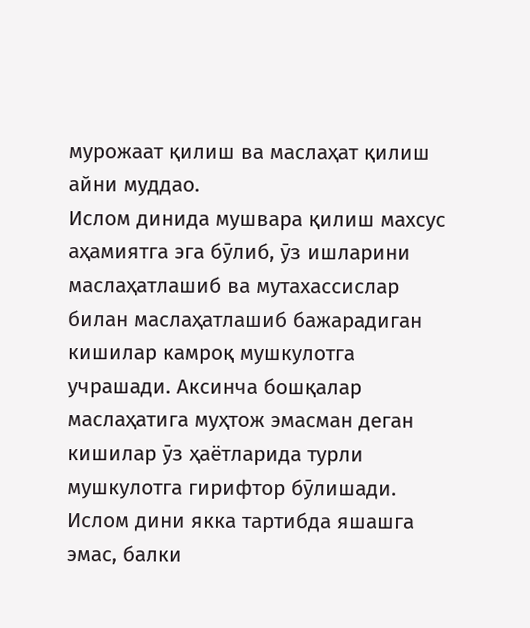мурожаат қилиш ва маслаҳат қилиш айни муддао.
Ислом динида мушвара қилиш махсус аҳамиятга эга бӯлиб, ӯз ишларини маслаҳатлашиб ва мутахассислар билан маслаҳатлашиб бажарадиган кишилар камроқ мушкулотга учрашади. Аксинча бошқалар маслаҳатига муҳтож эмасман деган кишилар ӯз ҳаётларида турли мушкулотга гирифтор бӯлишади.
Ислом дини якка тартибда яшашга эмас, балки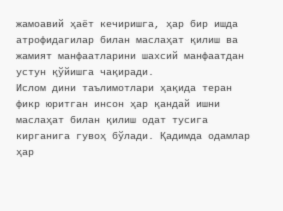жамоавий ҳаёт кечиришга, ҳар бир ишда атрофидагилар билан маслаҳат қилиш ва жамият манфаатларини шахсий манфаатдан устун қўйишга чақиради.
Ислом дини таълимотлари ҳақида теран фикр юритган инсон ҳар қандай ишни маслаҳат билан қилиш одат тусига кирганига гувоҳ бўлади. Қадимда одамлар ҳар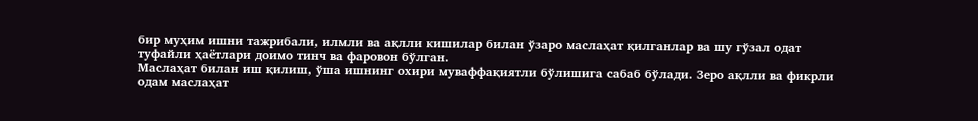бир муҳим ишни тажрибали, илмли ва ақлли кишилар билан ўзаро маслаҳат қилганлар ва шу гўзал одат туфайли ҳаётлари доимо тинч ва фаровон бўлган.
Маслаҳат билан иш қилиш, ўша ишнинг охири муваффақиятли бўлишига сабаб бўлади. Зеро ақлли ва фикрли одам маслаҳат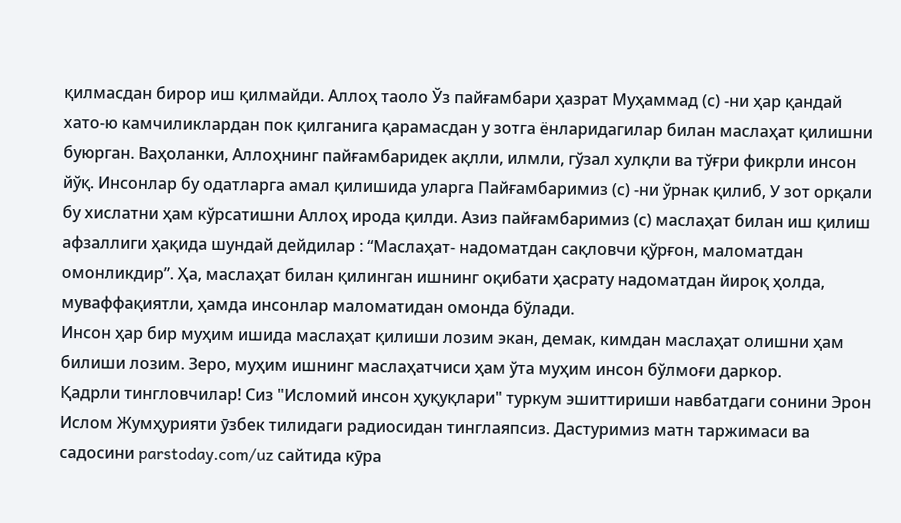қилмасдан бирор иш қилмайди. Аллоҳ таоло Ўз пайғамбари ҳазрат Муҳаммад (с) -ни ҳар қандай хато-ю камчиликлардан пок қилганига қарамасдан у зотга ёнларидагилар билан маслаҳат қилишни буюрган. Ваҳоланки, Аллоҳнинг пайғамбаридек ақлли, илмли, гўзал хулқли ва тўғри фикрли инсон йўқ. Инсонлар бу одатларга амал қилишида уларга Пайғамбаримиз (с) -ни ўрнак қилиб, У зот орқали бу хислатни ҳам кўрсатишни Аллоҳ ирода қилди. Азиз пайғамбаримиз (с) маслаҳат билан иш қилиш афзаллиги ҳақида шундай дейдилар : “Маслаҳат- надоматдан сақловчи қўрғон, маломатдан омонликдир”. Ҳа, маслаҳат билан қилинган ишнинг оқибати ҳасрату надоматдан йироқ ҳолда, муваффақиятли, ҳамда инсонлар маломатидан омонда бўлади.
Инсон ҳар бир муҳим ишида маслаҳат қилиши лозим экан, демак, кимдан маслаҳат олишни ҳам билиши лозим. Зеро, муҳим ишнинг маслаҳатчиси ҳам ўта муҳим инсон бўлмоғи даркор.
Қадрли тингловчилар! Сиз "Исломий инсон ҳуқуқлари" туркум эшиттириши навбатдаги сонини Эрон Ислом Жумҳурияти ӯзбек тилидаги радиосидан тинглаяпсиз. Дастуримиз матн таржимаси ва садосини parstoday.com/uz сайтида кӯра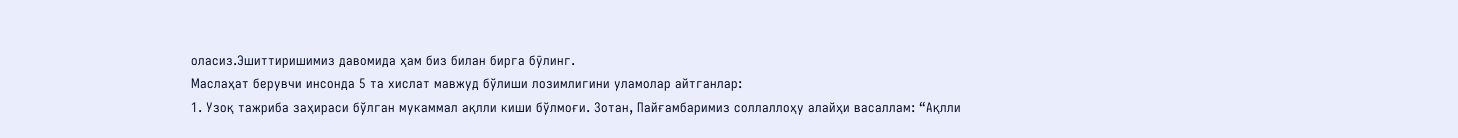оласиз.Эшиттиришимиз давомида ҳам биз билан бирга бӯлинг.
Маслаҳат берувчи инсонда 5 та хислат мавжуд бўлиши лозимлигини уламолар айтганлар:
1. Узоқ тажриба заҳираси бўлган мукаммал ақлли киши бўлмоғи. Зотан, Пайғамбаримиз соллаллоҳу алайҳи васаллам: “Ақлли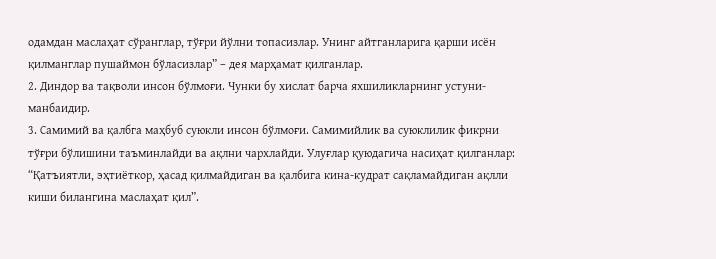одамдан маслаҳат сўранглар, тўғри йўлни топасизлар. Унинг айтганларига қарши исён қилманглар пушаймон бўласизлар” – дея марҳамат қилганлар.
2. Диндор ва тақволи инсон бўлмоғи. Чунки бу хислат барча яхшиликларнинг устуни-манбаидир.
3. Самимий ва қалбга маҳбуб суюкли инсон бўлмоғи. Самимийлик ва суюклилик фикрни тўғри бўлишини таъминлайди ва ақлни чархлайди. Улуғлар қуюдагича насиҳат қилганлар: “Қатъиятли, эҳтиёткор, ҳасад қилмайдиган ва қалбига кина-кудрат сақламайдиган ақлли киши билангина маслаҳат қил”.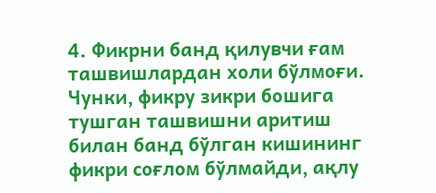4. Фикрни банд қилувчи ғам ташвишлардан холи бўлмоғи. Чунки, фикру зикри бошига тушган ташвишни аритиш билан банд бўлган кишининг фикри соғлом бўлмайди, ақлу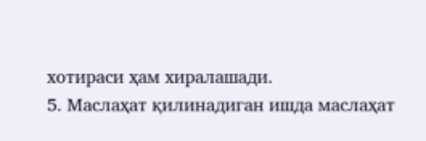хотираси ҳам хиралашади.
5. Маслаҳат қилинадиган ишда маслаҳат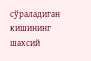сўраладиган кишининг шахсий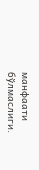манфаати бўлмаслиги.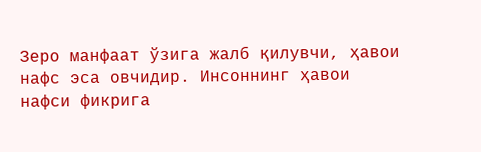Зеро манфаат ўзига жалб қилувчи, ҳавои нафс эса овчидир. Инсоннинг ҳавои нафси фикрига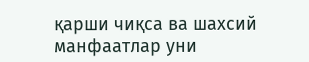қарши чиқса ва шахсий манфаатлар уни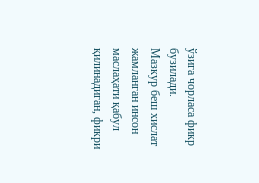ўзига чорласа фикр бузилади.
Мазкур беш хислат жамланган инсон маслаҳати қабул қилинадиган, фикри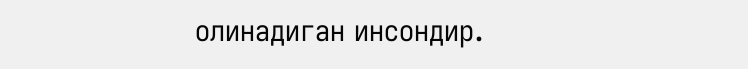олинадиган инсондир.